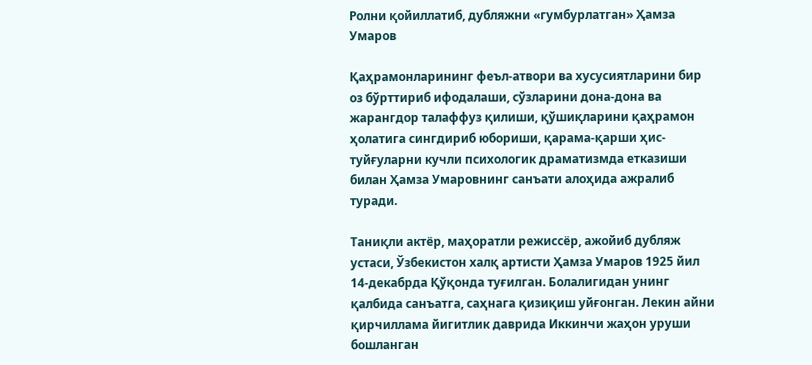Ролни қойиллатиб, дубляжни «гумбурлатган» Ҳамза Умаров

Қаҳрамонларининг феъл-атвори ва хусусиятларини бир оз бўрттириб ифодалаши, сўзларини дона-дона ва жарангдор талаффуз қилиши, қўшиқларини қаҳрамон ҳолатига сингдириб юбориши, қарама-қарши ҳис-туйғуларни кучли психологик драматизмда етказиши билан Ҳамза Умаровнинг санъати алоҳида ажралиб туради.

Таниқли актёр, маҳоратли режиссёр, ажойиб дубляж устаси, Ўзбекистон халқ артисти Ҳамза Умаров 1925 йил 14-декабрда Қўқонда туғилган. Болалигидан унинг қалбида санъатга, саҳнага қизиқиш уйғонган. Лекин айни қирчиллама йигитлик даврида Иккинчи жаҳон уруши бошланган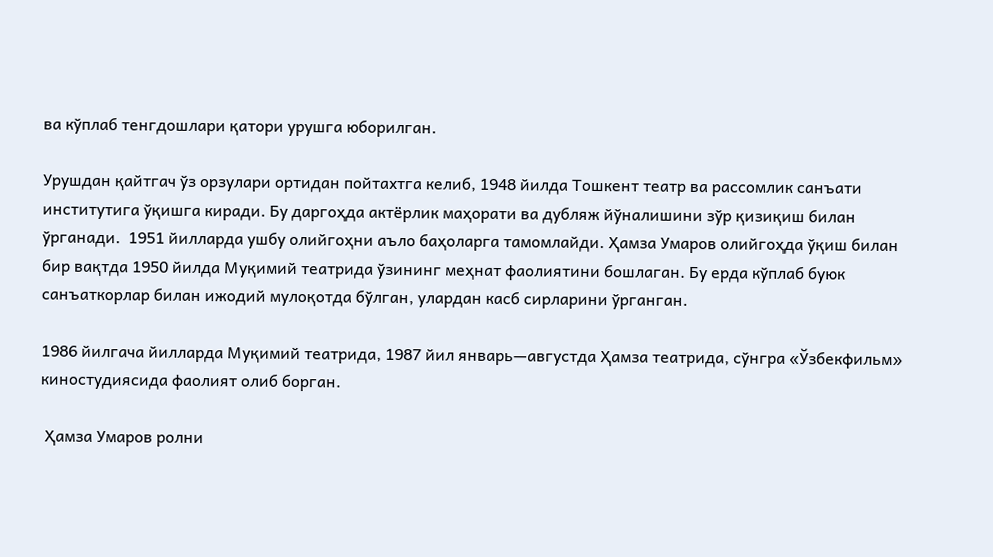ва кўплаб тенгдошлари қатори урушга юборилган.

Урушдан қайтгач ўз орзулари ортидан пойтахтга келиб, 1948 йилда Тошкент театр ва рассомлик санъати институтига ўқишга киради. Бу даргоҳда актёрлик маҳорати ва дубляж йўналишини зўр қизиқиш билан ўрганади.  1951 йилларда ушбу олийгоҳни аъло баҳоларга тамомлайди. Ҳамза Умаров олийгоҳда ўқиш билан бир вақтда 1950 йилда Муқимий театрида ўзининг меҳнат фаолиятини бошлаган. Бу ерда кўплаб буюк санъаткорлар билан ижодий мулоқотда бўлган, улардан касб сирларини ўрганган.

1986 йилгача йилларда Муқимий театрида, 1987 йил январь—августда Ҳамза театрида, сўнгра «Ўзбекфильм» киностудиясида фаолият олиб борган.

 Ҳамза Умаров ролни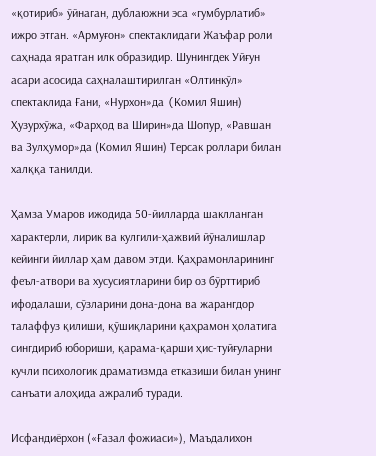«қотириб» ўйнаган, дублаюжни эса «гумбурлатиб» ижро этган. «Армуғон» спектаклидаги Жаъфар роли саҳнада яратган илк образидир. Шунингдек Уйғун асари асосида саҳналаштирилган «Олтинкўл» спектаклида Ғани, «Нурхон»да (Kомил Яшин) Ҳузурхўжа, «Фарҳод ва Ширин»да Шопур, «Равшан ва Зулҳумор»да (Комил Яшин) Терсак роллари билан халққа танилди.

Ҳамза Умаров ижодида 50-йилларда шаклланган характерли, лирик ва кулгили-ҳажвий йўналишлар кейинги йиллар ҳам давом этди. Қаҳрамонларининг феъл-атвори ва хусусиятларини бир оз бўрттириб ифодалаши, сўзларини дона-дона ва жарангдор талаффуз қилиши, қўшиқларини қаҳрамон ҳолатига сингдириб юбориши, қарама-қарши ҳис-туйғуларни кучли психологик драматизмда етказиши билан унинг санъати алоҳида ажралиб туради.

Исфандиёрхон («Ғазал фожиаси»), Маъдалихон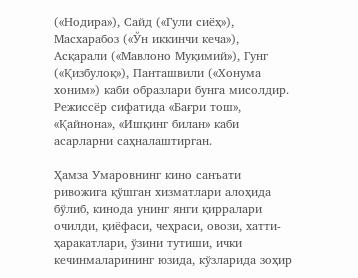(«Нодира»), Сайд («Гули сиёҳ»), Масхарабоз («Ўн иккинчи кеча»), Асқарали («Мавлоно Муқимий»), Гунг («Қизбулоқ»), Панташвили («Хонума хоним») каби образлари бунга мисолдир. Режиссёр сифатида «Бағри тош», «Қайнона», «Ишқинг билан» каби асарларни саҳналаштирган.

Ҳамза Умаровнинг кино санъати ривожига қўшган хизматлари алоҳида бўлиб, кинода унинг янги қирралари очилди, қиёфаси, чеҳраси, овози, хатти-ҳаракатлари, ўзини тутиши, ички кечинмаларининг юзида, кўзларида зоҳир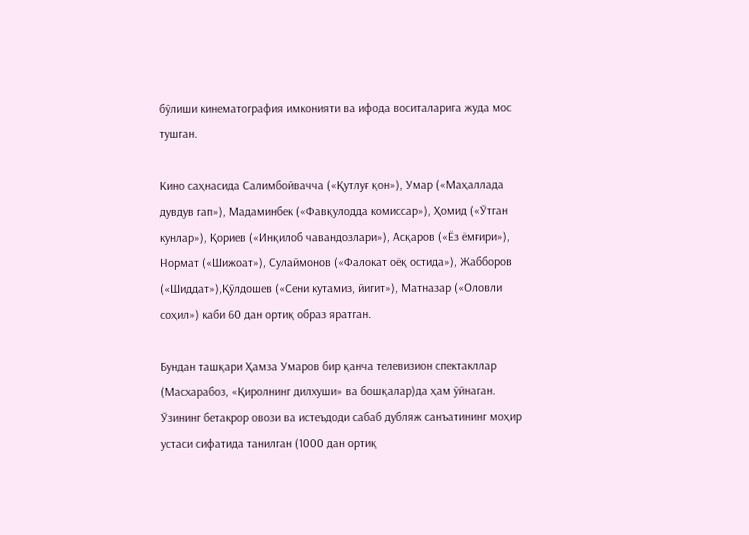бўлиши кинематография имконияти ва ифода воситаларига жуда мос тушган.

Кино саҳнасида Салимбойвачча («Қутлуғ қон»), Умар («Маҳаллада дувдув гап»), Мадаминбек («Фавқулодда комиссар»), Ҳомид («Ўтган кунлар»), Қориев («Инқилоб чавандозлари»), Асқаров («Ёз ёмғири»), Нормат («Шижоат»), Сулаймонов («Фалокат оёқ остида»), Жабборов («Шиддат»),Қўлдошев («Сени кутамиз, йигит»), Матназар («Оловли соҳил») каби 60 дан ортиқ образ яратган.

Бундан ташқари Ҳамза Умаров бир қанча телевизион спектакллар (Масхарабоз, «Қиролнинг дилхуши» ва бошқалар)да ҳам ўйнаган. Ўзининг бетакрор овози ва истеъдоди сабаб дубляж санъатининг моҳир устаси сифатида танилган (1000 дан ортиқ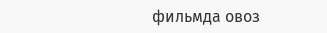фильмда овоз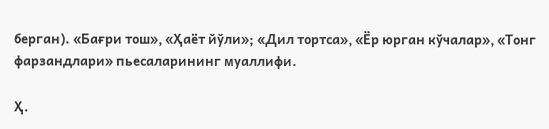берган). «Бағри тош», «Ҳаёт йўли»; «Дил тортса», «Ёр юрган кўчалар», «Тонг фарзандлари» пьесаларининг муаллифи.

Ҳ.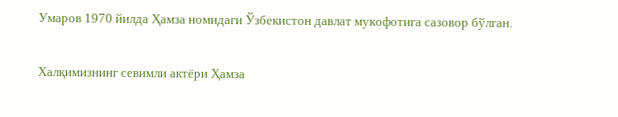Умаров 1970 йилда Ҳамза номидаги Ўзбекистон давлат мукофотига сазовор бўлган.

Халқимизнинг севимли актёри Ҳамза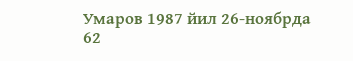Умаров 1987 йил 26-ноябрда 62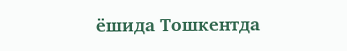ёшида Тошкентда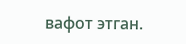вафот этган.